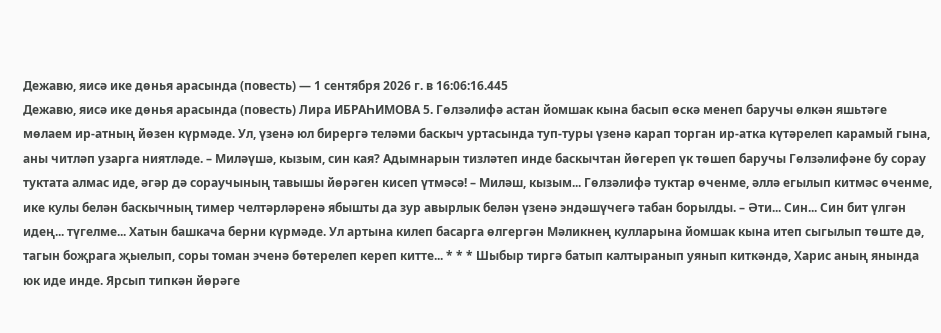Дежавю, яисә ике дөнья арасында (повесть) — 1 сентября 2026 г. в 16:06:16.445
Дежавю, яисә ике дөнья арасында (повесть) Лира ИБРАҺИМОВА 5. Гөлзәлифә астан йомшак кына басып өскә менеп баручы өлкән яшьтәге мөлаем ир-атның йөзен күрмәде. Ул, үзенә юл бирергә теләми баскыч уртасында туп-туры үзенә карап торган ир-атка күтәрелеп карамый гына, аны читләп узарга ниятләде. – Миләүшә, кызым, син кая? Адымнарын тизләтеп инде баскычтан йөгереп үк төшеп баручы Гөлзәлифәне бу сорау туктата алмас иде, әгәр дә сораучының тавышы йөрәген кисеп үтмәсә! – Миләш, кызым... Гөлзәлифә туктар өченме, әллә егылып китмәс өченме, ике кулы белән баскычның тимер челтәрләренә ябышты да зур авырлык белән үзенә эндәшүчегә табан борылды. – Әти... Син... Син бит үлгән идең... түгелме... Хатын башкача берни күрмәде. Ул артына килеп басарга өлгергән Мәликнең кулларына йомшак кына итеп сыгылып төште дә, тагын боҗрага җыелып, соры томан эченә бөтерелеп кереп китте... * * * Шыбыр тиргә батып калтыранып уянып киткәндә, Харис аның янында юк иде инде. Ярсып типкән йөрәге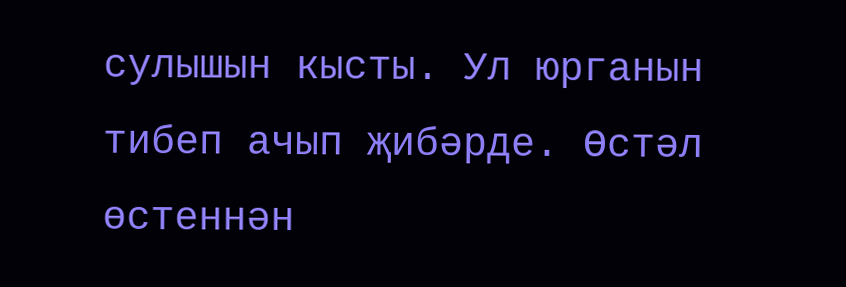сулышын кысты. Ул юрганын тибеп ачып җибәрде. Өстәл өстеннән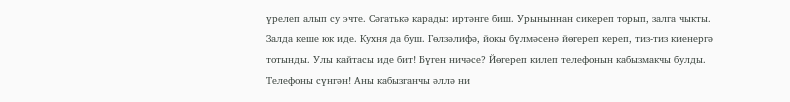үрелеп алып су эчте. Сәгатькә карады: иртәнге биш. Урыныннан сикереп торып, залга чыкты. Залда кеше юк иде. Кухня да буш. Гөлзәлифә, йокы бүлмәсенә йөгереп кереп, тиз-тиз киенергә тотынды. Улы кайтасы иде бит! Бүген ничәсе? Йөгереп килеп телефонын кабызмакчы булды. Телефоны сүнгән! Аны кабызганчы әллә ни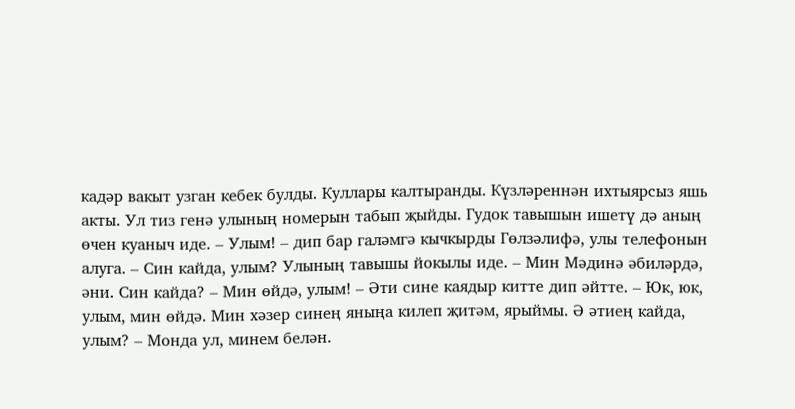кадәр вакыт узган кебек булды. Куллары калтыранды. Күзләреннән ихтыярсыз яшь акты. Ул тиз генә улының номерын табып җыйды. Гудок тавышын ишетү дә аның өчен куаныч иде. – Улым! – дип бар галәмгә кычкырды Гөлзәлифә, улы телефонын алуга. – Син кайда, улым? Улының тавышы йокылы иде. – Мин Мәдинә әбиләрдә, әни. Син кайда? – Мин өйдә, улым! – Әти сине каядыр китте дип әйтте. – Юк, юк, улым, мин өйдә. Мин хәзер синең яныңа килеп җитәм, ярыймы. Ә әтиең кайда, улым? – Монда ул, минем белән.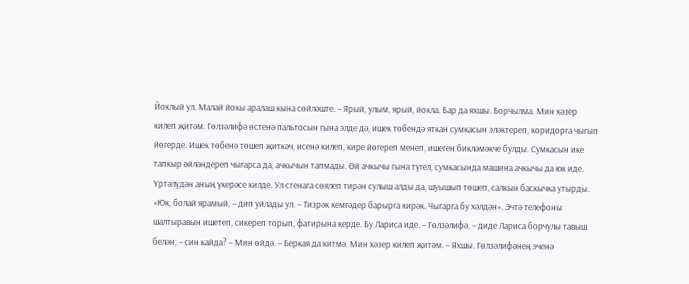Йоклый ул. Малай йокы аралаш кына сөйләште. – Ярый, улым, ярый, йокла. Бар да яхшы. Борчылма. Мин хәзер килеп җитәм. Гөлзәлифә өстенә пальтосын гына элде дә, ишек төбендә яткан сумкасын эләктереп, коридорга чыгып йөгерде. Ишек төбенә төшеп җиткәч, исенә килеп, кире йөгереп менеп, ишеген бикләмәкче булды. Сумкасын ике тапкыр әйләндереп чыгарса да, ачкычын тапмады. Өй ачкычы гына түгел, сумкасында машина ачкычы да юк иде. Үртәлүдән аның үкерәсе килде. Ул стенага сөялеп тирән сулыш алды да, шуышып төшеп, салкын баскычка утырды. «Юк, болай ярамый, – дип уйлады ул. – Тизрәк кемгәдер барырга кирәк. Чыгарга бу хәлдән». Эчтә телефоны шалтыравын ишетеп, сикереп торып, фатирына керде. Бу Лариса иде. – Гөлзәлифә, – диде Лариса борчулы тавыш белән, – син кайда? – Мин өйдә. – Беркая да китмә. Мин хәзер килеп җитәм. – Яхшы. Гөлзәлифәнең эченә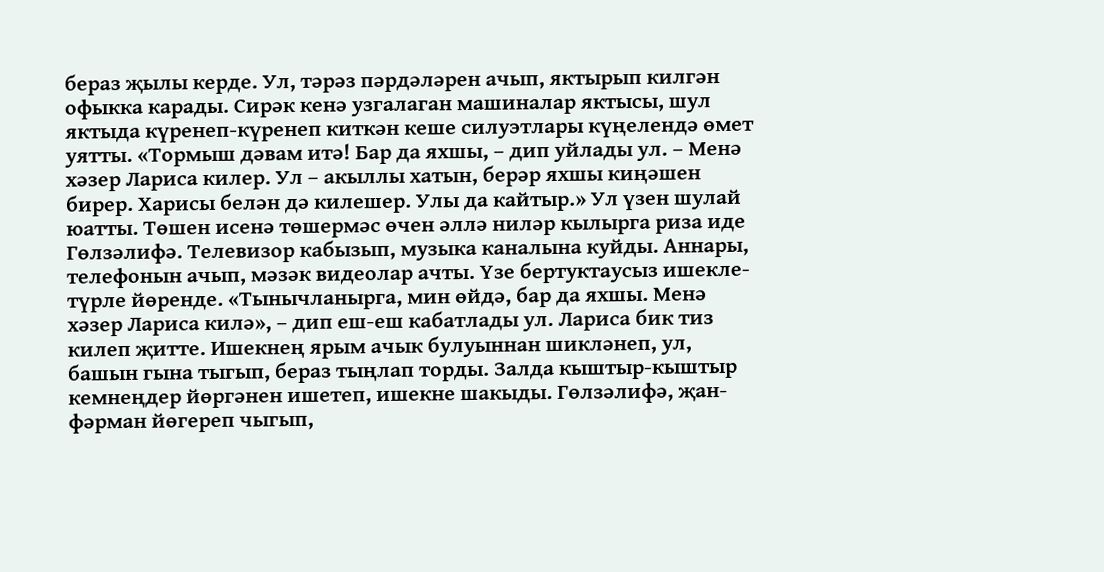бераз җылы керде. Ул, тәрәз пәрдәләрен ачып, яктырып килгән офыкка карады. Сирәк кенә узгалаган машиналар яктысы, шул яктыда күренеп-күренеп киткән кеше силуэтлары күңелендә өмет уятты. «Тормыш дәвам итә! Бар да яхшы, – дип уйлады ул. – Менә хәзер Лариса килер. Ул – акыллы хатын, берәр яхшы киңәшен бирер. Харисы белән дә килешер. Улы да кайтыр.» Ул үзен шулай юатты. Төшен исенә төшермәс өчен әллә ниләр кылырга риза иде Гөлзәлифә. Телевизор кабызып, музыка каналына куйды. Аннары, телефонын ачып, мәзәк видеолар ачты. Үзе бертуктаусыз ишекле-түрле йөренде. «Тынычланырга, мин өйдә, бар да яхшы. Менә хәзер Лариса килә», – дип еш-еш кабатлады ул. Лариса бик тиз килеп җитте. Ишекнең ярым ачык булуыннан шикләнеп, ул, башын гына тыгып, бераз тыңлап торды. Залда кыштыр-кыштыр кемнеңдер йөргәнен ишетеп, ишекне шакыды. Гөлзәлифә, җан-фәрман йөгереп чыгып,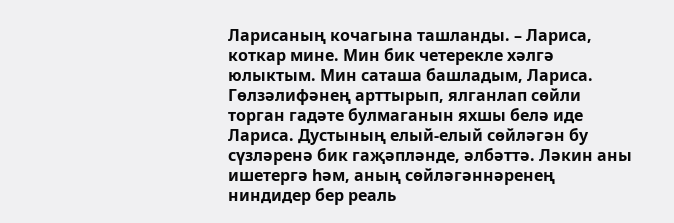Ларисаның кочагына ташланды. – Лариса, коткар мине. Мин бик четерекле хәлгә юлыктым. Мин саташа башладым, Лариса. Гөлзәлифәнең арттырып, ялганлап сөйли торган гадәте булмаганын яхшы белә иде Лариса. Дустының елый-елый сөйләгән бу сүзләренә бик гаҗәпләнде, әлбәттә. Ләкин аны ишетергә һәм, аның сөйләгәннәренең ниндидер бер реаль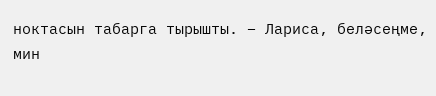ноктасын табарга тырышты. – Лариса, беләсеңме, мин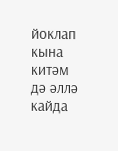йоклап кына китәм дә әллә кайда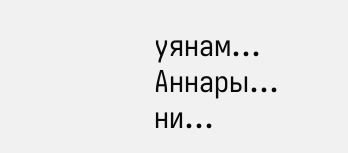уянам... Аннары... ни...